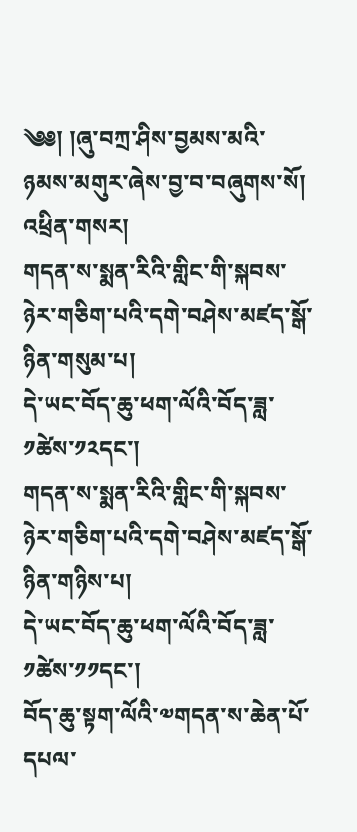༄༅། །ཞུ་བཀྲ་ཤིས་བྱམས་མའི་ཉམས་མགུར་ཞེས་བྱ་བ་བཞུགས་སོ།
འཕྲིན་གསར།
གདན་ས་སྨན་རིའི་གླིང་གི་སྐབས་ཉེར་གཅིག་པའི་དགེ་བཤེས་མཛད་སྒོ་ཉིན་གསུམ་པ།
དེ་ཡང་བོད་ཆུ་ཕག་ལོའི་བོད་ཟླ་༡ཚེས་༡༢དང་།
གདན་ས་སྨན་རིའི་གླིང་གི་སྐབས་ཉེར་གཅིག་པའི་དགེ་བཤེས་མཛད་སྒོ་ཉིན་གཉིས་པ།
དེ་ཡང་བོད་ཆུ་ཕག་ལོའི་བོད་ཟླ་༡ཚེས་༡༡དང་།
བོད་ཆུ་སྟག་ལོའི་༧གདན་ས་ཆེན་པོ་དཔལ་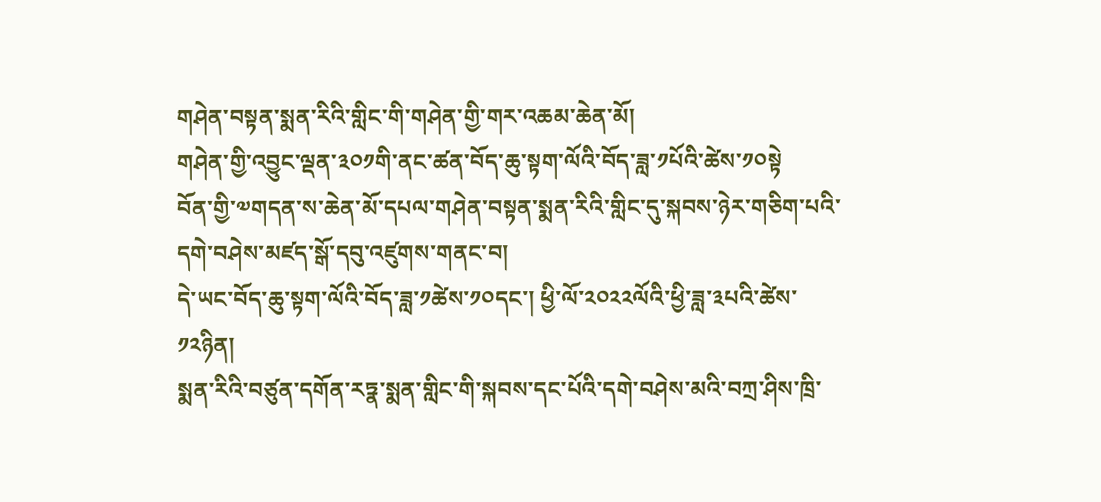གཤེན་བསྟན་སྨན་རིའི་གླིང་གི་གཤེན་གྱི་གར་འཆམ་ཆེན་མོ།
གཤེན་གྱི་འབྱུང་ལྡན་༣༠༡གི་ནང་ཚན་བོད་ཆུ་སྟག་ལོའི་བོད་ཟླ་༡པོའི་ཚེས་༡༠སྟེ
བོན་གྱི་༧གདན་ས་ཆེན་མོ་དཔལ་གཤེན་བསྟན་སྨན་རིའི་གླིང་དུ་སྐབས་ཉེར་གཅིག་པའི་དགེ་བཤེས་མཛད་སྒོ་དབུ་འཛུགས་གནང་བ།
དེ་ཡང་བོད་ཆུ་སྟག་ལོའི་བོད་ཟླ་༡ཚེས་༡༠དང་། ཕྱི་ལོ་༢༠༢༢ལོའི་ཕྱི་ཟླ་༣པའི་ཚེས་༡༢ཉིན།
སྨན་རིའི་བཙུན་དགོན་རཏྣ་སྨན་གླིང་གི་སྐབས་དང་པོའི་དགེ་བཤེས་མའི་བཀྲ་ཤིས་ཁྲི་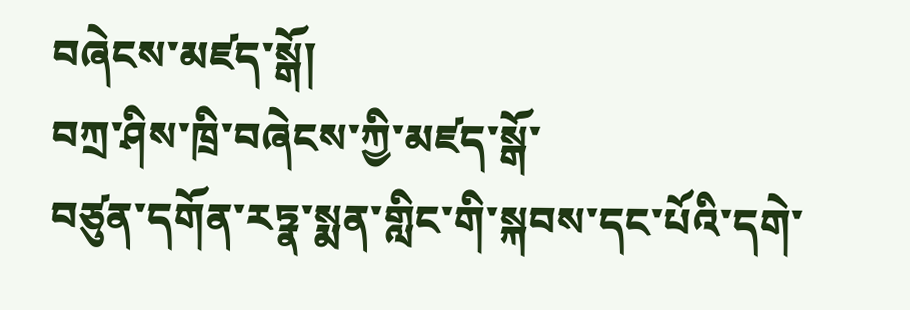བཞེངས་མཛད་སྒོ།
བཀྲ་ཤིས་ཁྲི་བཞེངས་ཀྱི་མཛད་སྒོ་
བཙུན་དགོན་རཏྣ་སྨན་གླིང་གི་སྐབས་དང་པོའི་དགེ་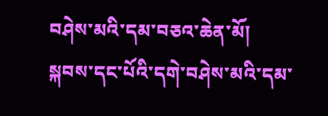བཤེས་མའི་དམ་བཅའ་ཆེན་མོ།
སྐབས་དང་པོའི་དགེ་བཤེས་མའི་དམ་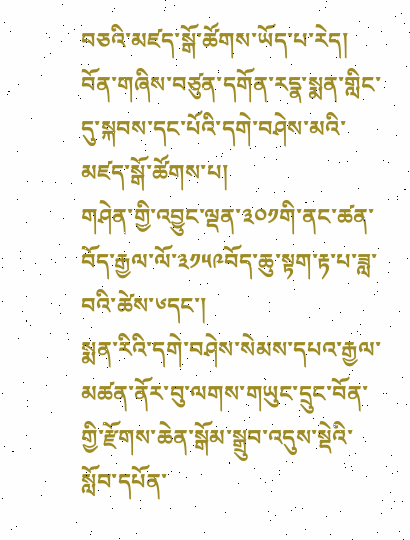བཅའི་མཛད་སྒོ་ཚོགས་ཡོད་པ་རེད།
བོན་གཞིས་བཙུན་དགོན་རདྣ་སྨན་གླིང་དུ་སྐབས་དང་པོའི་དགེ་བཤེས་མའི་མཛད་སྒོ་ཚོགས་པ།
གཤེན་གྱི་འབྱུང་ལྡན་༣༠༡གི་ནང་ཚན་བོད་རྒྱལ་ལོ་༣༡༥༩བོད་ཆུ་སྟག་རྟ་པ་ཟླ་བའི་ཚེས་༦དང་།
སྨན་རིའི་དགེ་བཤེས་སེམས་དཔའ་རྒྱལ་མཚན་ནོར་བུ་ལགས་གཡུང་དྲུང་བོན་གྱི་རྫོགས་ཆེན་སྒོམ་སྒྲུབ་འདུས་སྡེའི་སློབ་དཔོན་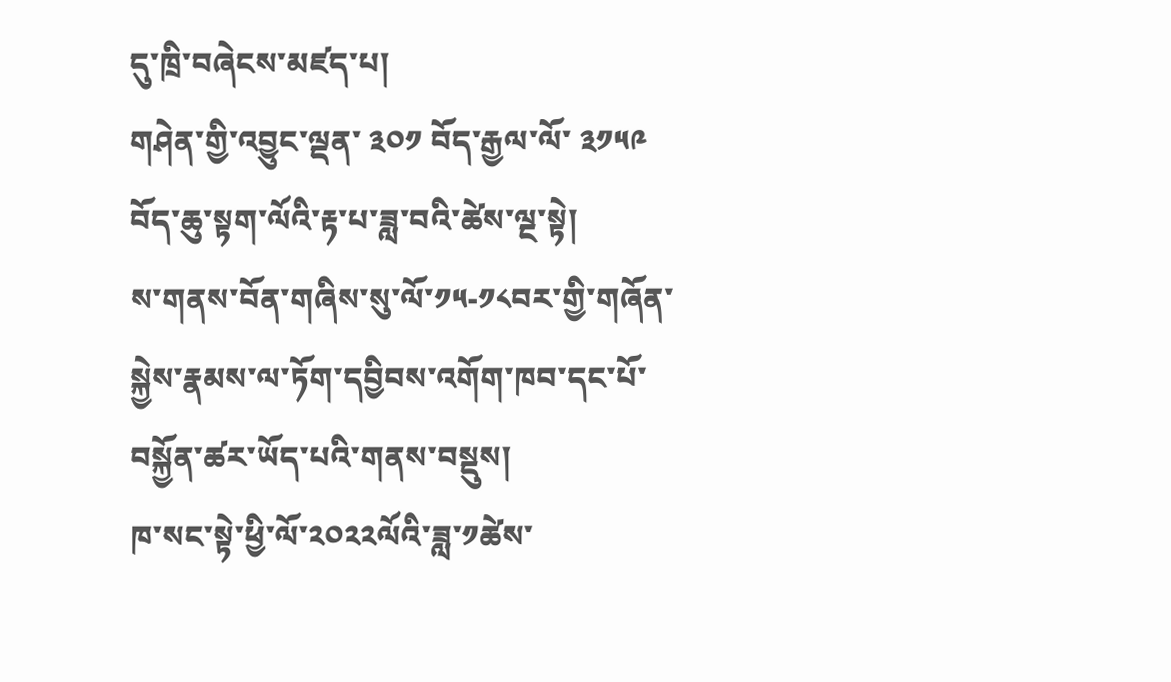དུ་ཁྲི་བཞེངས་མཛད་པ།
གཤེན་གྱི་འབྱུང་ལྡན་ ༣༠༡ བོད་རྒྱལ་ལོ་ ༣༡༥༩ བོད་ཆུ་སྟག་ལོའི་རྟ་པ་ཟླ་བའི་ཚེས་ལྔ་སྟེ།
ས་གནས་བོན་གཞིས་སུ་ལོ་༡༥-༡༨བར་གྱི་གཞོན་སྐྱེས་རྣམས་ལ་ཏོག་དབྱིབས་འགོག་ཁབ་དང་པོ་བསྐྱོན་ཚར་ཡོད་པའི་གནས་བསྡུས།
ཁ་སང་སྟེ་ཕྱི་ལོ་༢༠༢༢ལོའི་ཟླ་༡ཚེས་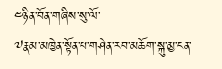༤ཉིན་བོན་གཞིས་སུ་ལོ་
༧རྣམ་མཁྱེན་སྟོན་པ་གཤེན་རབ་མཆོག་སྐུ་མྱ་ངན་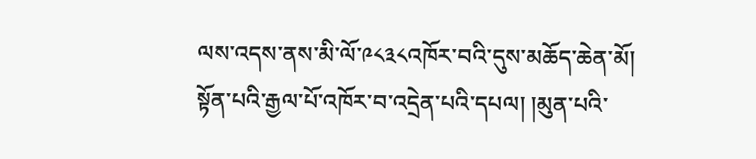ལས་འདས་ནས་མི་ལོ་༩༨༣༨འཁོར་བའི་དུས་མཆོད་ཆེན་མོ།
སྟོན་པའི་རྒྱལ་པོ་འཁོར་བ་འདྲེན་པའི་དཔལ། །མུན་པའི་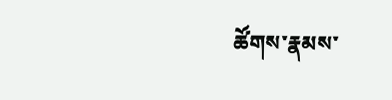ཚོགས་རྣམས་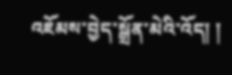འཇོམས་བྱེད་སྒྲོན་མེའི་འོད། །